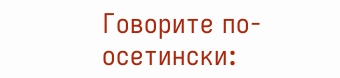Говорите по-осетински: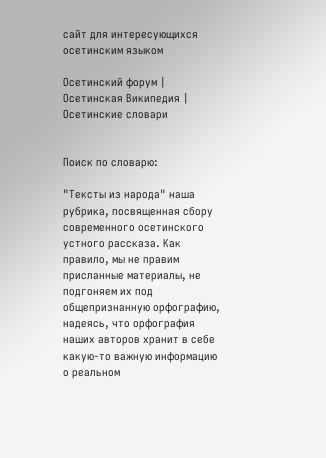сайт для интересующихся осетинским языком

Осетинский форум | Осетинская Википедия | Осетинские словари


Поиск по словарю:

"Тексты из народа" наша рубрика, посвященная сбору современного осетинского устного рассказа. Как правило, мы не правим присланные материалы, не подгоняем их под общепризнанную орфографию, надеясь, что орфография наших авторов хранит в себе какую-то важную информацию о реальном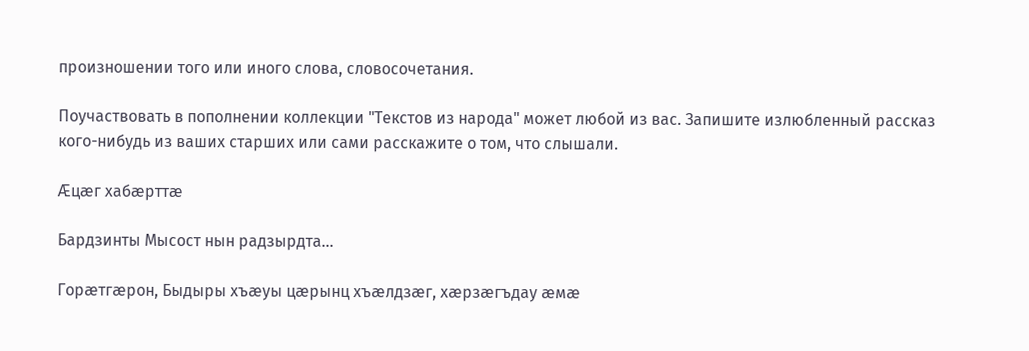произношении того или иного слова, словосочетания.

Поучаствовать в пополнении коллекции "Текстов из народа" может любой из вас. Запишите излюбленный рассказ кого-нибудь из ваших старших или сами расскажите о том, что слышали.

Æцæг хабæрттæ

Бардзинты Мысост нын радзырдта...

Горæтгæрон, Быдыры хъæуы цæрынц хъæлдзæг, хæрзæгъдау æмæ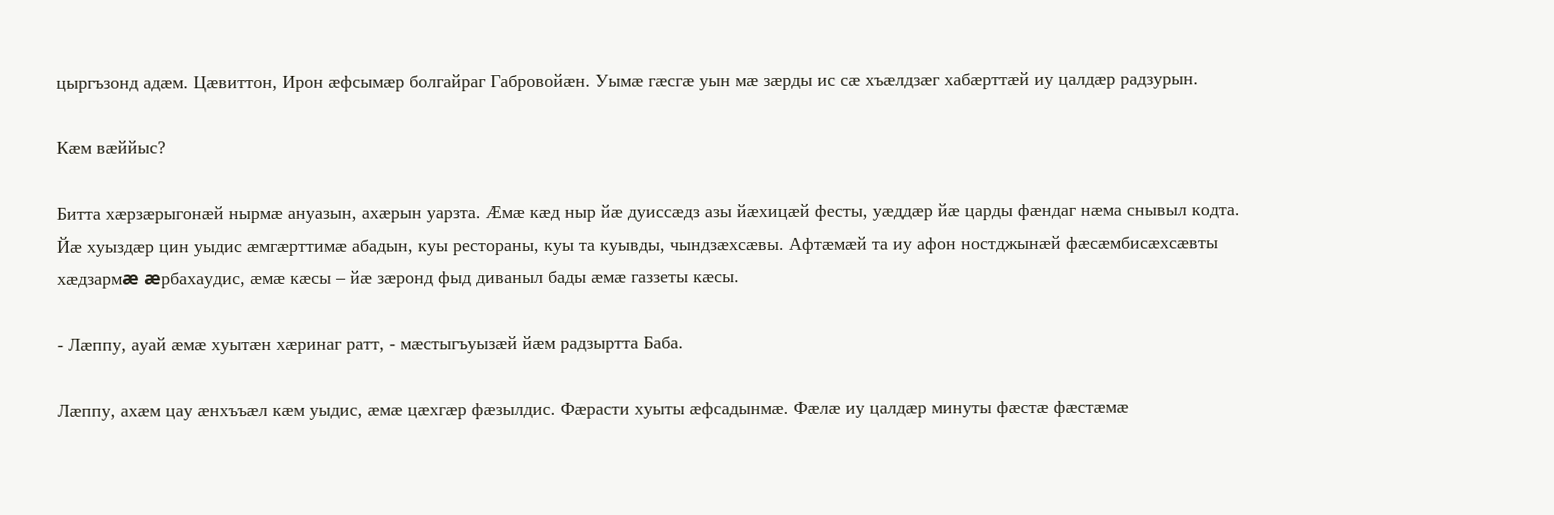цыргъзонд адæм. Цæвиттон, Ирон æфсымæр болгайраг Габровойæн. Уымæ гæсгæ уын мæ зæрды ис сæ хъæлдзæг хабæрттæй иу цалдæр радзурын.

Кæм вæййыс?

Битта хæрзæрыгонæй нырмæ ануазын, ахæрын уарзта. Æмæ кæд ныр йæ дуиссæдз азы йæхицæй фесты, уæддæр йæ царды фæндаг нæма снывыл кодта. Йæ хуыздæр цин уыдис æмгæрттимæ абадын, куы рестораны, куы та куывды, чындзæхсæвы. Афтæмæй та иу афон ностджынæй фæсæмбисæхсæвты хæдзармæ æрбахаудис, æмæ кæсы – йæ зæронд фыд диваныл бады æмæ газзеты кæсы.

- Лæппу, ауай æмæ хуытæн хæринаг ратт, - мæстыгъуызæй йæм радзыртта Баба.

Лæппу, ахæм цау æнхъъæл кæм уыдис, æмæ цæхгæр фæзылдис. Фæрасти хуыты æфсадынмæ. Фæлæ иу цалдæр минуты фæстæ фæстæмæ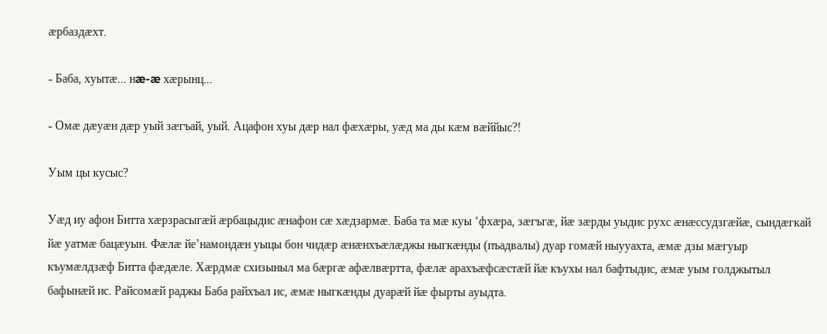æрбаздæхт.

- Баба, хуытæ... нæ-æ хæрынц...

- Омæ дæуæн дæр уый зæгъай, уый. Ацафон хуы дæр нал фæхæры, уæд ма ды кæм вæййыс?!

Уым цы кусыс?

Уæд иу афон Битта хæрзрасыгæй æрбацыдис æнафон сæ хæдзармæ. Баба та мæ куы ‘фхæра, зæгъгæ, йæ зæрды уыдис рухс æнæссудзгæйæ, сындæгкай йæ уатмæ бацæуын. Фæлæ йе’намондæн уыцы бон чидæр æнæнхъæлæджы ныгкæнды (пъадвалы) дуар гомæй ныууахта, æмæ дзы мæгуыр къумæлдзæф Битта фæдæле. Хæрдмæ схизыныл ма бæргæ афæлвæртта, фæлæ арахъæфсæстæй йæ къухы нал бафтыдис, æмæ уым голджытыл бафынæй ис. Райсомæй раджы Баба райхъал ис, æмæ ныгкæнды дуарæй йæ фырты ауыдта.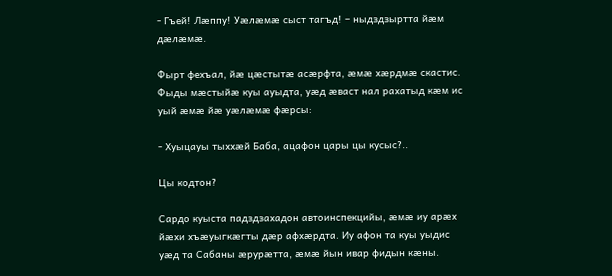- Гъей! Лæппу! Уæлæмæ сыст тагъд! – ныдздзыртта йæм дæлæмæ.

Фырт фехъал, йæ цæстытæ асæрфта, æмæ хæрдмæ скастис. Фыды мæстыйæ куы ауыдта, уæд æваст нал рахатыд кæм ис уый æмæ йæ уæлæмæ фæрсы:

- Хуыцауы тыххæй Баба, ацафон цары цы кусыс?..

Цы кодтон?

Сардо куыста падздзахадон автоинспекцийы, æмæ иу арæх йæхи хъæуыгкæгты дæр афхæрдта. Иу афон та куы уыдис уæд та Сабаны æрурæтта, æмæ йын ивар фидын кæны.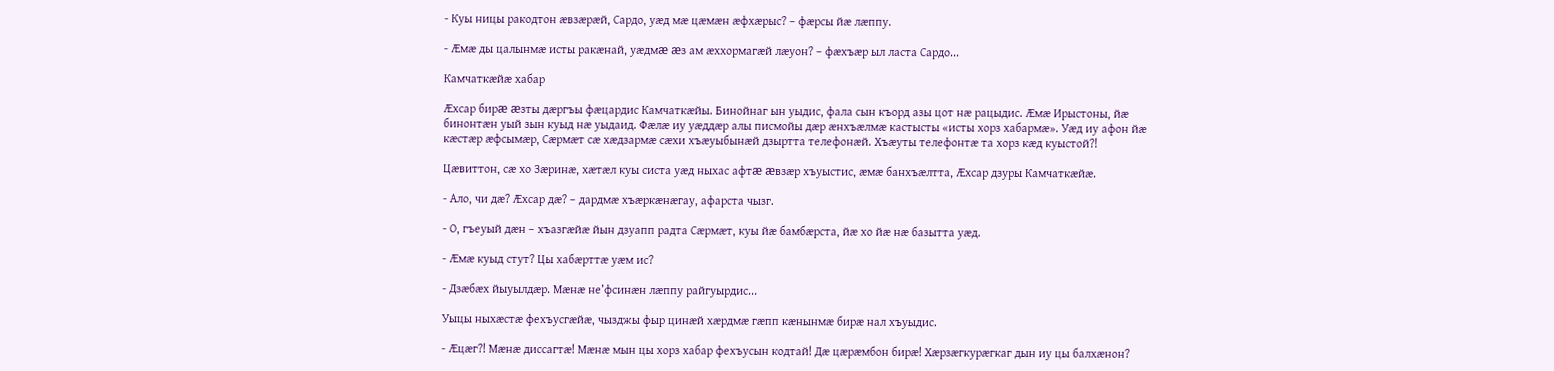- Куы ницы ракодтон æвзæрæй, Сардо, уæд мæ цæмæн æфхæрыс? – фæрсы йæ лæппу.

- Æмæ ды цалынмæ исты ракæнай, уæдмæ æз ам æххормагæй лæуон? – фæхъæр ыл ласта Сардо...

Камчаткæйæ хабар

Æхсар бирæ æзты дæргъы фæцардис Камчаткæйы. Бинойнаг ын уыдис, фала сын къорд азы цот нæ рацыдис. Æмæ Ирыстоны, йæ бинонтæн уый зын куыд нæ уыдаид. Фæлæ иу уæддæр алы писмойы дæр æнхъæлмæ кастысты «исты хорз хабармæ». Уæд иу афон йæ кæстæр æфсымæр, Сæрмæт сæ хæдзармæ сæхи хъæуыбынæй дзыртта телефонæй. Хъæуты телефонтæ та хорз кæд куыстой?!

Цæвиттон, сæ хо Зæринæ, хæтæл куы систа уæд ныхас афтæ æвзæр хъуыстис, æмæ банхъæлтта, Æхсар дзуры Камчаткæйæ.

- Ало, чи дæ? Æхсар дæ? – дардмæ хъæркæнæгау, афарста чызг.

- О, гъеуый дæн – хъазгæйæ йын дзуапп радта Сæрмæт, куы йæ бамбæрста, йæ хо йæ нæ базытта уæд.

- Æмæ куыд стут? Цы хабæрттæ уæм ис?

- Дзæбæх йыуылдæр. Мæнæ не’фсинæн лæппу райгуырдис...

Уыцы ныхæстæ фехъусгæйæ, чызджы фыр цинæй хæрдмæ гæпп кæнынмæ бирæ нал хъуыдис.

- Æцæг?! Мæнæ диссагтæ! Мæнæ мын цы хорз хабар фехъусын кодтай! Дæ цæрæмбон бирæ! Хæрзæгкурæгкаг дын иу цы балхæнон?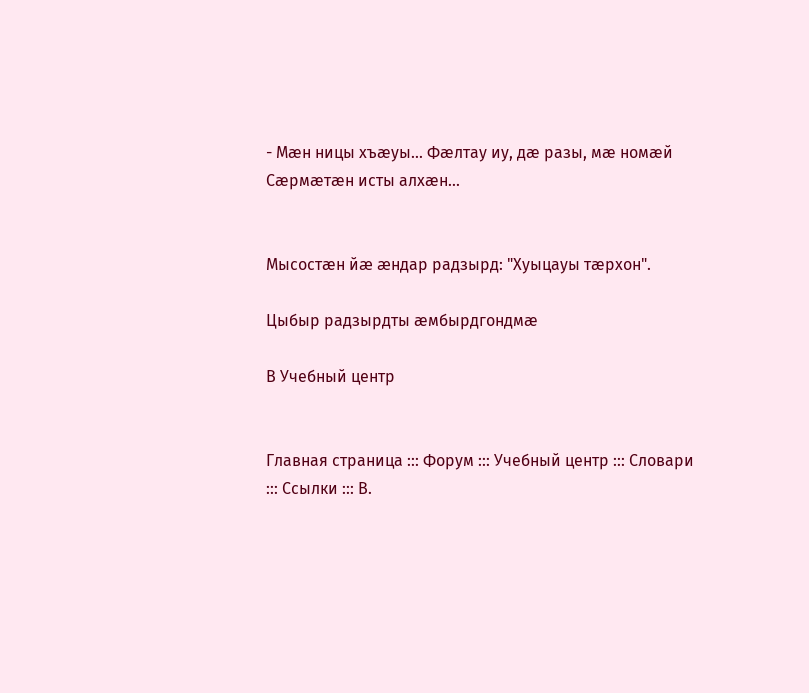- Мæн ницы хъæуы... Фæлтау иу, дæ разы, мæ номæй Сæрмæтæн исты алхæн...


Мысостæн йæ æндар радзырд: "Хуыцауы тæрхон".

Цыбыр радзырдты æмбырдгондмæ

В Учебный центр


Главная страница ::: Форум ::: Учебный центр ::: Словари ::: Ссылки ::: В.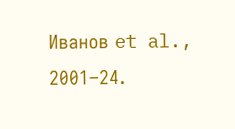Иванов et al., 2001–24.